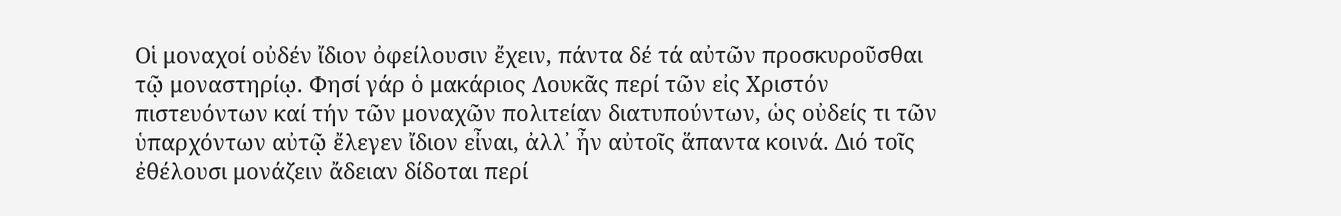Οἱ μοναχοί οὐδέν ἴδιον ὀφείλουσιν ἔχειν, πάντα δέ τά αὐτῶν προσκυροῦσθαι τῷ μοναστηρίῳ. Φησί γάρ ὁ μακάριος Λουκᾶς περί τῶν εἰς Χριστόν πιστευόντων καί τήν τῶν μοναχῶν πολιτείαν διατυπούντων, ὡς οὐδείς τι τῶν ὑπαρχόντων αὐτῷ ἔλεγεν ἴδιον εἶναι, ἀλλ᾿ ἦν αὐτοῖς ἅπαντα κοινά. Διό τοῖς ἐθέλουσι μονάζειν ἄδειαν δίδοται περί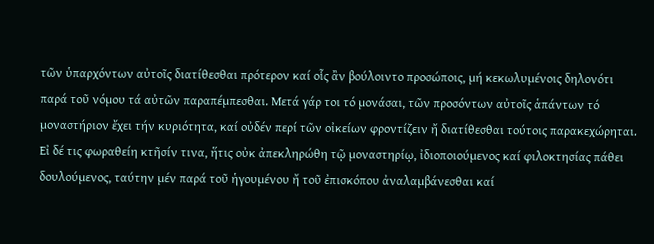τῶν ὑπαρχόντων αὐτοῖς διατίθεσθαι πρότερον καί οἷς ἂν βούλοιντο προσώποις, μή κεκωλυμένοις δηλονότι παρά τοῦ νόμου τά αὐτῶν παραπέμπεσθαι. Μετά γάρ τοι τό μονάσαι, τῶν προσόντων αὐτοῖς ἁπάντων τό μοναστήριον ἔχει τήν κυριότητα, καί οὐδέν περί τῶν οἰκείων φροντίζειν ἤ διατίθεσθαι τούτοις παρακεχώρηται. Εἰ δέ τις φωραθείη κτῆσίν τινα, ἥτις οὐκ ἀπεκληρώθη τῷ μοναστηρίῳ, ἰδιοποιούμενος καί φιλοκτησίας πάθει δουλούμενος, ταύτην μέν παρά τοῦ ἡγουμένου ἤ τοῦ ἐπισκόπου ἀναλαμβάνεσθαι καί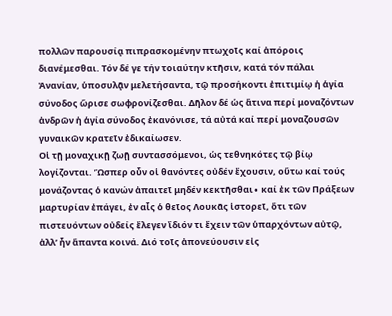πολλῶν παρουσίᾳ πιπρασκομένην πτωχοῖς καί ἀπόροις διανέμεσθαι. Τόν δέ γε τήν τοιαύτην κτῆσιν, κατά τόν πάλαι Ἀνανίαν, ὑποσυλᾷν μελετήσαντα, τῷ προσήκοντι ἐπιτιμίῳ ἡ ἁγία σύνοδος ὥρισε σωφρονίζεσθαι. Δῆλον δέ ὡς ἅτινα περί μοναζόντων ἀνδρῶν ἡ ἁγία σύνοδος ἐκανόνισε, τά αὐτά καί περί μοναζουσῶν γυναικῶν κρατεῖν ἐδικαίωσεν.
Οἱ τῇ μοναχικῇ ζωῇ συντασσόμενοι, ὡς τεθνηκότες τῷ βίῳ λογίζονται. Ὥσπερ οὖν οἱ θανόντες οὐδέν ἔχουσιν, οὕτω καί τούς μονάζοντας ὁ κανών ἀπαιτεῖ μηδέν κεκτῆσθαι∙ καί ἐκ τῶν Πράξεων μαρτυρίαν ἐπάγει, ἐν αἷς ὁ θεῖος Λουκᾶς ἱστορεῖ, ὅτι τῶν πιστευόντων οὐδείς ἔλεγεν ἴδιόν τι ἔχειν τῶν ὑπαρχόντων αὐτῷ, ἀλλ’ ἦν ἅπαντα κοινά. Διό τοῖς ἀπονεύουσιν εἰς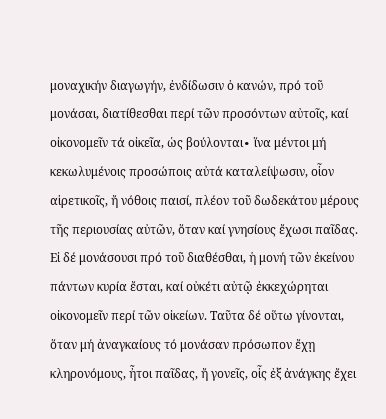μοναχικήν διαγωγήν, ἐνδίδωσιν ὁ κανών, πρό τοῦ μονάσαι, διατίθεσθαι περί τῶν προσόντων αὐτοῖς, καί οἰκονομεῖν τά οἰκεῖα, ὡς βούλονται∙ ἵνα μέντοι μή κεκωλυμένοις προσώποις αὐτά καταλείψωσιν, οἷον αἱρετικοῖς, ἤ νόθοις παισί, πλέον τοῦ δωδεκάτου μέρους τῆς περιουσίας αὐτῶν, ὅταν καί γνησίους ἔχωσι παῖδας. Εἰ δέ μονάσουσι πρό τοῦ διαθέσθαι, ἡ μονή τῶν ἐκείνου πάντων κυρία ἔσται, καί οὐκέτι αὐτῷ ἐκκεχώρηται οἰκονομεῖν περί τῶν οἰκείων. Ταῦτα δέ οὕτω γίνονται, ὅταν μή ἀναγκαίους τό μονάσαν πρόσωπον ἔχῃ κληρονόμους, ἦτοι παῖδας, ἤ γονεῖς, οἷς ἐξ ἀνάγκης ἔχει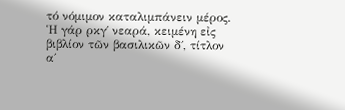τό νόμιμον καταλιμπάνειν μέρος. Ἡ γάρ ρκγ΄ νεαρά, κειμένη εἰς βιβλίον τῶν βασιλικῶν δ΄, τίτλον α΄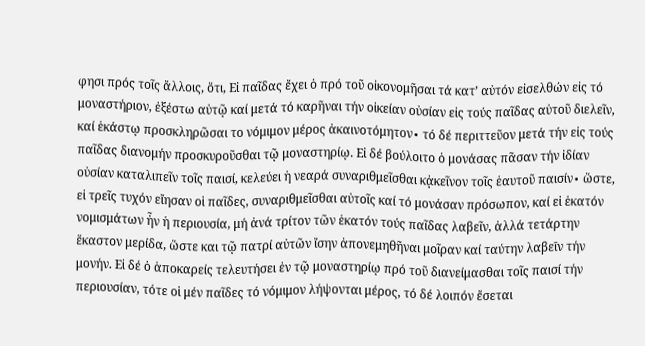φησι πρός τοῖς ἄλλοις, ὅτι, Εἰ παῖδας ἔχει ὁ πρό τοῦ οἰκονομῆσαι τά κατ’ αὐτόν εἰσελθών εἰς τό μοναστήριον, ἐξέστω αὐτῷ καί μετά τό καρῆναι τήν οἰκείαν οὐσίαν εἰς τούς παῖδας αὐτοῦ διελεῖν, καί ἑκάστῳ προσκληρῶσαι το νόμιμον μέρος ἀκαινοτόμητον∙ τό δέ περιττεῦον μετά τήν εἰς τούς παῖδας διανομήν προσκυροῦσθαι τῷ μοναστηρίῳ. Εἰ δέ βούλοιτο ὁ μονάσας πᾶσαν τήν ἰδίαν οὐσίαν καταλιπεῖν τοῖς παισί, κελεύει ἡ νεαρά συναριθμεῖσθαι κᾀκεῖνον τοῖς ἑαυτοῦ παισίν∙ ὥστε, εἰ τρεῖς τυχόν εἴησαν οἱ παῖδες, συναριθμεῖσθαι αὐτοῖς καί τό μονάσαν πρόσωπον, καί εἰ ἑκατόν νομισμάτων ἦν ἡ περιουσία, μή ἀνά τρίτον τῶν ἑκατόν τούς παῖδας λαβεῖν, ἀλλά τετάρτην ἕκαστον μερίδα, ὥστε και τῷ πατρί αὐτῶν ἴσην ἀπονεμηθῆναι μοῖραν καί ταύτην λαβεῑν τήν μονήν. Εἰ δέ ὁ ἁποκαρείς τελευτήσει ἐν τῷ μοναστηρίῳ πρό τοῦ διανείμασθαι τοῖς παισί τήν περιουσίαν, τότε οἱ μέν παῖδες τό νόμιμον λήψονται μέρος, τό δέ λοιπόν ἔσεται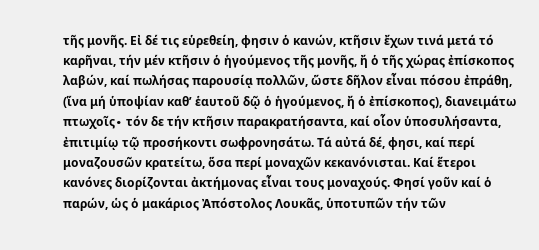τῆς μονῆς. Εἰ δέ τις εὑρεθείη, φησιν ὁ κανών, κτῆσιν ἔχων τινά μετά τό καρῆναι, τήν μέν κτῆσιν ὁ ἡγούμενος τῆς μονῆς, ἤ ὁ τῆς χώρας ἐπίσκοπος λαβών, καί πωλήσας παρουσίᾳ πολλῶν, ὥστε δῆλον εἶναι πόσου ἐπράθη, (ἵνα μή ὑποψίαν καθ’ ἑαυτοῦ δῷ ὁ ἡγούμενος, ἤ ὁ ἐπίσκοπος), διανειμάτω πτωχοῖς∙ τόν δε τήν κτῆσιν παρακρατήσαντα, καί οἷον ὑποσυλήσαντα, ἐπιτιμίῳ τῷ προσήκοντι σωφρονησάτω. Τά αὐτά δέ, φησι, καί περί μοναζουσῶν κρατείτω, ὅσα περί μοναχῶν κεκανόνισται. Καί ἕτεροι κανόνες διορίζονται ἀκτήμονας εἶναι τους μοναχούς. Φησί γοῦν καί ὁ παρών, ὡς ὁ μακάριος Ἀπόστολος Λουκᾶς, ὑποτυπῶν τήν τῶν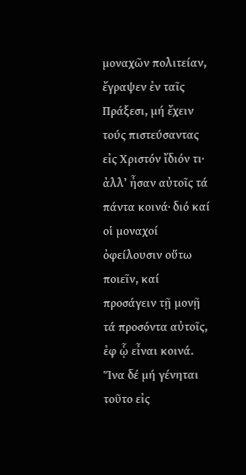μοναχῶν πολιτείαν, ἔγραψεν ἐν ταῖς Πράξεσι, μή ἔχειν τούς πιστεύσαντας εἰς Χριστόν ἴδιόν τι∙ ἀλλ’ ἦσαν αὐτοῖς τά πάντα κοινά∙ διό καί οἱ μοναχοί ὀφείλουσιν οὕτω ποιεῖν, καί προσάγειν τῇ μονῇ τά προσόντα αὐτοῖς, ἐφ ᾧ εἶναι κοινά. Ἵνα δέ μή γένηται τοῦτο εἰς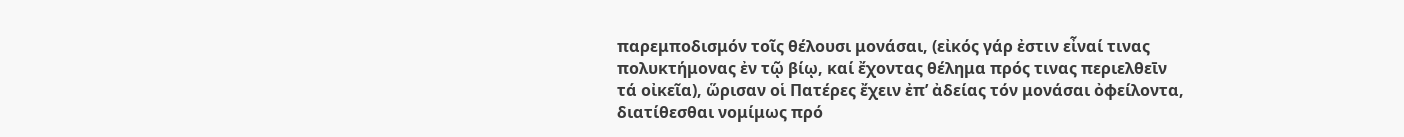παρεμποδισμόν τοῖς θέλουσι μονάσαι, (εἰκός γάρ ἐστιν εἶναί τινας πολυκτήμονας ἐν τῷ βίῳ, καί ἔχοντας θέλημα πρός τινας περιελθεῑν τά οἰκεῖα), ὥρισαν οἱ Πατέρες ἔχειν ἐπ’ ἀδείας τόν μονάσαι ὀφείλοντα, διατίθεσθαι νομίμως πρό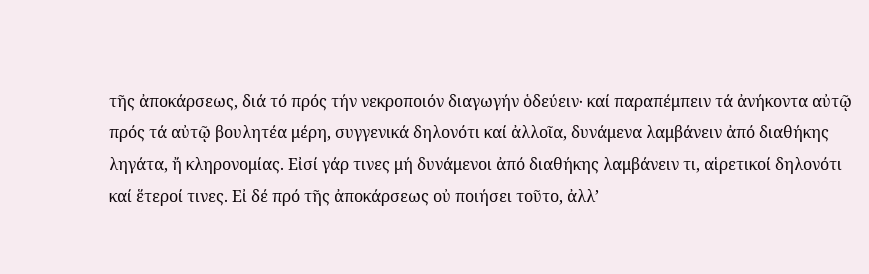τῆς ἀποκάρσεως, διά τό πρός τήν νεκροποιόν διαγωγήν ὁδεύειν∙ καί παραπέμπειν τά ἀνήκοντα αὐτῷ πρός τά αὐτῷ βουλητέα μέρη, συγγενικά δηλονότι καί ἀλλοῖα, δυνάμενα λαμβάνειν ἀπό διαθήκης ληγάτα, ἤ κληρονομίας. Εἰσί γάρ τινες μή δυνάμενοι ἀπό διαθήκης λαμβάνειν τι, αἱρετικοί δηλονότι καί ἕτεροί τινες. Εἰ δέ πρό τῆς ἀποκάρσεως οὐ ποιήσει τοῦτο, ἀλλ’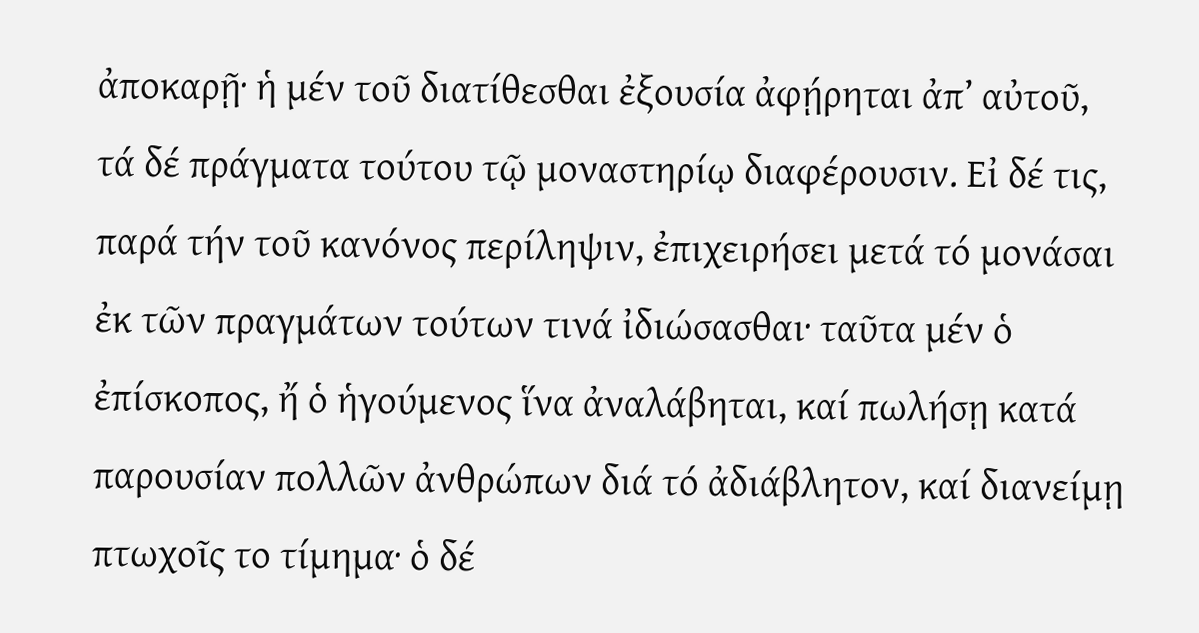ἀποκαρῇ∙ ἡ μέν τοῦ διατίθεσθαι ἐξουσία ἀφῄρηται ἀπ’ αὐτοῦ, τά δέ πράγματα τούτου τῷ μοναστηρίῳ διαφέρουσιν. Εἰ δέ τις, παρά τήν τοῦ κανόνος περίληψιν, ἐπιχειρήσει μετά τό μονάσαι ἐκ τῶν πραγμάτων τούτων τινά ἰδιώσασθαι∙ ταῦτα μέν ὁ ἐπίσκοπος, ἤ ὁ ἡγούμενος ἵνα ἀναλάβηται, καί πωλήσῃ κατά παρουσίαν πολλῶν ἀνθρώπων διά τό ἀδιάβλητον, καί διανείμῃ πτωχοῖς το τίμημα∙ ὁ δέ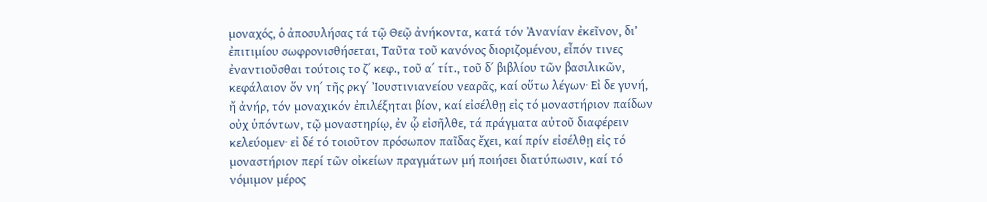μοναχός, ὁ ἀποσυλήσας τά τῷ Θεῷ ἀνήκοντα, κατά τόν Ἀνανίαν ἐκεῖνον, δι’ ἐπιτιμίου σωφρονισθήσεται, Ταῦτα τοῦ κανόνος διοριζομένου, εἶπόν τινες ἐναντιοῦσθαι τούτοις το ζ΄ κεφ., τοῦ α΄ τίτ., τοῦ δ΄ βιβλίου τῶν βασιλικῶν, κεφάλαιον ὅν νη΄ τῆς ρκγ΄ Ἰουστινιανείου νεαρᾶς, καί οὕτω λέγων∙ Εἰ δε γυνή, ἤ ἀνήρ, τόν μοναχικόν ἐπιλέξηται βίον, καί εἰσέλθῃ εἰς τό μοναστήριον παίδων οὐχ ὑπόντων, τῷ μοναστηρίῳ, ἐν ᾧ εἰσῆλθε, τά πράγματα αὐτοῦ διαφέρειν κελεύομεν∙ εἰ δέ τό τοιοῦτον πρόσωπον παῖδας ἔχει, καί πρίν εἰσέλθῃ εἰς τό μοναστήριον περί τῶν οἰκείων πραγμάτων μή ποιήσει διατύπωσιν, καί τό νόμιμον μέρος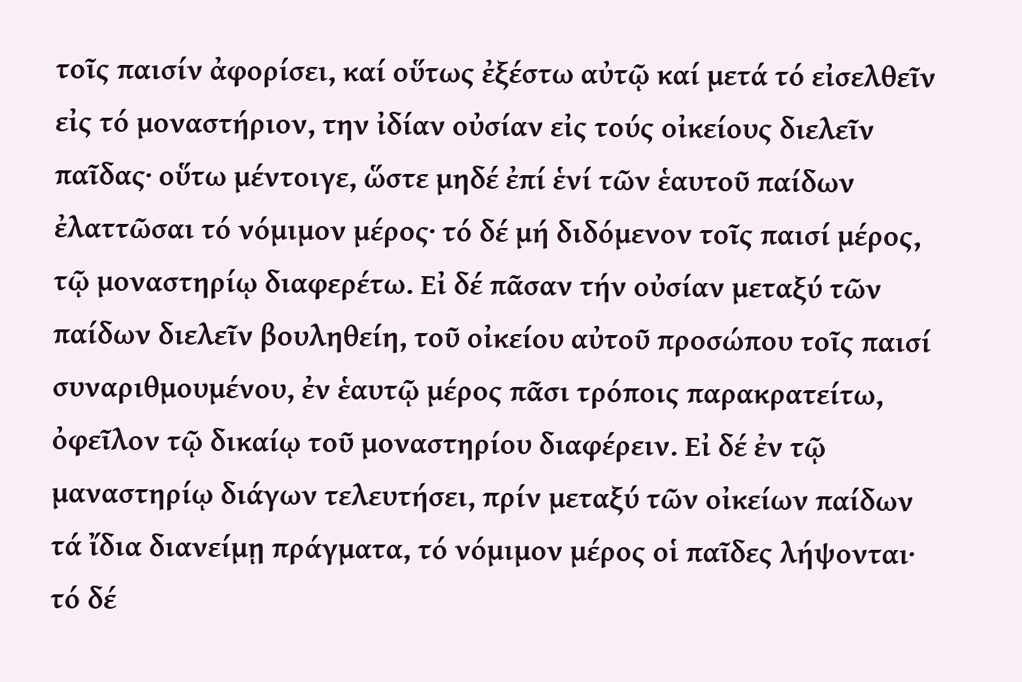τοῖς παισίν ἀφορίσει, καί οὕτως ἐξέστω αὐτῷ καί μετά τό εἰσελθεῖν εἰς τό μοναστήριον, την ἰδίαν οὐσίαν εἰς τούς οἰκείους διελεῖν παῖδας∙ οὕτω μέντοιγε, ὥστε μηδέ ἐπί ἑνί τῶν ἑαυτοῦ παίδων ἐλαττῶσαι τό νόμιμον μέρος∙ τό δέ μή διδόμενον τοῖς παισί μέρος, τῷ μοναστηρίῳ διαφερέτω. Εἰ δέ πᾶσαν τήν οὐσίαν μεταξύ τῶν παίδων διελεῖν βουληθείη, τοῦ οἰκείου αὐτοῦ προσώπου τοῖς παισί συναριθμουμένου, ἐν ἑαυτῷ μέρος πᾶσι τρόποις παρακρατείτω, ὀφεῖλον τῷ δικαίῳ τοῦ μοναστηρίου διαφέρειν. Εἰ δέ ἐν τῷ μαναστηρίῳ διάγων τελευτήσει, πρίν μεταξύ τῶν οἰκείων παίδων τά ἴδια διανείμῃ πράγματα, τό νόμιμον μέρος οἱ παῖδες λήψονται∙ τό δέ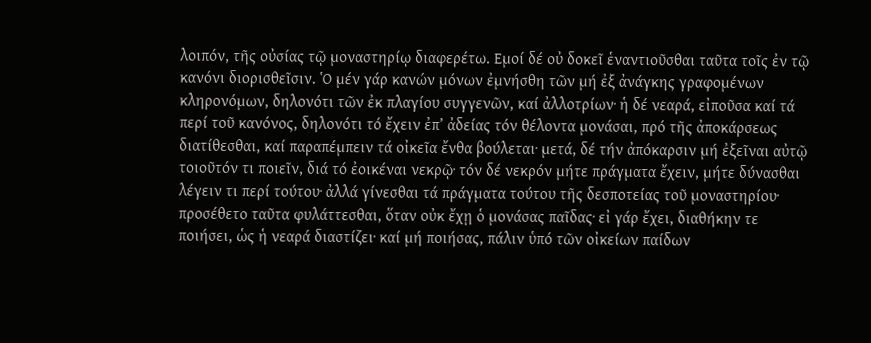λοιπόν, τῆς οὐσίας τῷ μοναστηρίῳ διαφερέτω. Εμοί δέ οὐ δοκεῖ ἑναντιοῦσθαι ταῦτα τοῖς ἐν τῷ κανόνι διορισθεῖσιν. Ὁ μέν γάρ κανών μόνων ἐμνήσθη τῶν μή ἐξ ἀνάγκης γραφομένων κληρονόμων, δηλονότι τῶν ἐκ πλαγίου συγγενῶν, καί ἀλλοτρίων∙ ἡ δέ νεαρά, εἰποῦσα καί τά περί τοῦ κανόνος, δηλονότι τό ἔχειν ἐπ’ ἀδείας τόν θέλοντα μονάσαι, πρό τῆς ἀποκάρσεως διατίθεσθαι, καί παραπέμπειν τά οἰκεῖα ἔνθα βούλεται∙ μετά, δέ τήν ἀπόκαρσιν μή ἐξεῖναι αὐτῷ τοιοῦτόν τι ποιεῖν, διά τό ἐοικέναι νεκρῷ∙ τόν δέ νεκρόν μήτε πράγματα ἔχειν, μήτε δύνασθαι λέγειν τι περί τούτου∙ ἀλλά γίνεσθαι τά πράγματα τούτου τῆς δεσποτείας τοῦ μοναστηρίου∙ προσέθετο ταῦτα φυλάττεσθαι, ὅταν οὐκ ἔχῃ ὁ μονάσας παῖδας∙ εἰ γάρ ἔχει, διαθήκην τε ποιήσει, ὡς ἡ νεαρά διαστίζει∙ καί μή ποιήσας, πάλιν ὑπό τῶν οἰκείων παίδων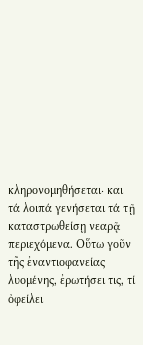κληρονομηθήσεται∙ και τά λοιπά γενήσεται τά τῇ καταστρωθείσῃ νεαρᾷ περιεχόμενα. Οὕτω γοῦν τῆς ἐναντιοφανείας λυομένης, ἐρωτήσει τις, τί ὀφείλει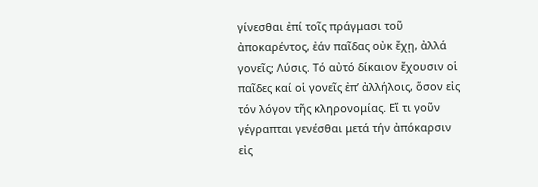γίνεσθαι ἐπί τοῖς πράγμασι τοῦ ἀποκαρέντος, ἐάν παῖδας οὐκ ἔχῃ, ἀλλά γονεῖς; Λύσις. Τό αὐτό δίκαιον ἔχουσιν οἱ παῖδες καί οἱ γονεῖς ἐπ’ ἀλλήλοις, ὅσον εἰς τόν λόγον τῆς κληρονομίας. Εἴ τι γοῦν γέγραπται γενέσθαι μετά τήν ἀπόκαρσιν εἰς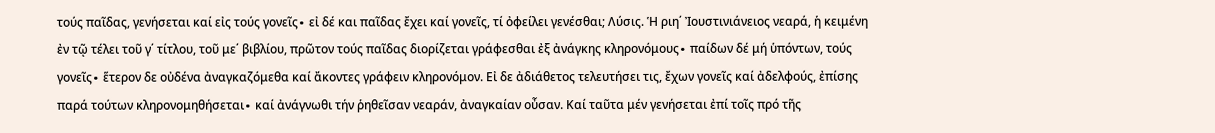τούς παῖδας, γενήσεται καί εἰς τούς γονεῖς∙ εἰ δέ και παῖδας ἔχει καί γονεῖς, τί ὀφείλει γενέσθαι; Λύσις. Ἡ ριη΄ Ἰουστινιάνειος νεαρά, ἡ κειμένη ἐν τῷ τέλει τοῦ γ΄ τίτλου, τοῦ με΄ βιβλίου, πρῶτον τούς παῖδας διορίζεται γράφεσθαι ἐξ ἀνάγκης κληρονόμους∙ παίδων δέ μή ὑπόντων, τούς γονεῖς∙ ἕτερον δε οὐδένα ἀναγκαζόμεθα καί ἄκοντες γράφειν κληρονόμον. Εἰ δε ἀδιάθετος τελευτήσει τις, ἔχων γονεῖς καί ἀδελφούς, ἐπίσης παρά τούτων κληρονομηθήσεται∙ καί ἀνάγνωθι τήν ῥηθεῖσαν νεαράν, ἀναγκαίαν οὖσαν. Καί ταῦτα μέν γενήσεται ἐπί τοῖς πρό τῆς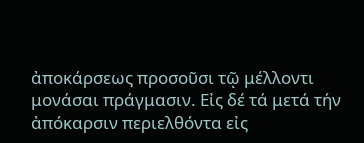ἀποκάρσεως προσοῦσι τῷ μέλλοντι μονάσαι πράγμασιν. Εἰς δέ τά μετά τήν ἀπόκαρσιν περιελθόντα εἰς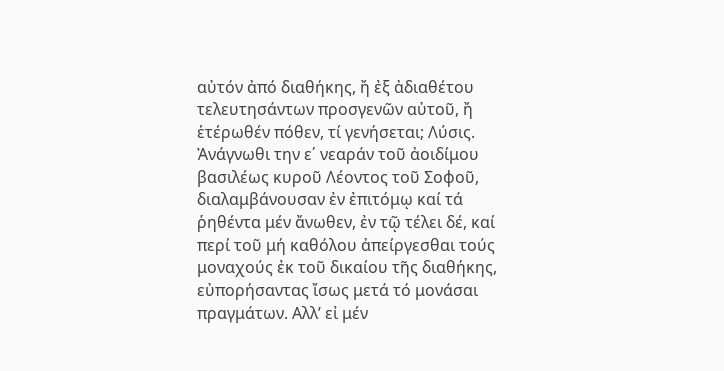αὐτόν ἀπό διαθήκης, ἤ ἐξ ἀδιαθέτου τελευτησάντων προσγενῶν αὐτοῦ, ἤ ἑτέρωθέν πόθεν, τί γενήσεται; Λύσις. Ἀνάγνωθι την ε΄ νεαράν τοῦ ἀοιδίμου βασιλέως κυροῦ Λέοντος τοῦ Σοφοῦ, διαλαμβάνουσαν ἐν ἐπιτόμῳ καί τά ῥηθέντα μέν ἄνωθεν, ἐν τῷ τέλει δέ, καί περί τοῦ μή καθόλου ἀπείργεσθαι τούς μοναχούς ἐκ τοῦ δικαίου τῆς διαθήκης, εὐπορήσαντας ἴσως μετά τό μονάσαι πραγμάτων. Αλλ’ εἰ μέν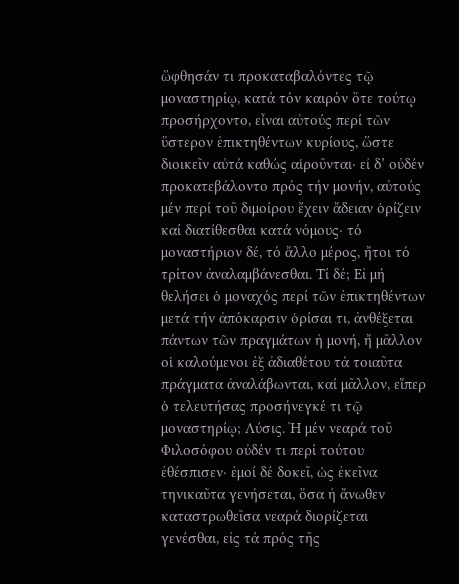ὥφθησάν τι προκαταβαλόντες τῷ μοναστηρίῳ, κατά τόν καιρόν ὅτε τούτῳ προσήρχοντο, εἶναι αὐτούς περί τῶν ὕστερον ἑπικτηθέντων κυρίους, ὥστε διοικεῖν αὐτά καθώς αἱροῦνται∙ εἰ δ’ οὐδέν προκατεβάλοντο πρός τήν μονήν, αὐτούς μέν περί τοῦ διμοίρου ἔχειν ἄδειαν ὁρίζειν καί διατίθεσθαι κατά νόμους∙ τό μοναστήριον δέ, τό ἄλλο μέρος, ἤτοι τό τρίτον ἀναλαμβάνεσθαι. Τί δέ; Εἰ μή θελήσει ὁ μοναχός περί τῶν ἐπικτηθέντων μετά τήν ἀπόκαρσιν ὁρίσαι τι, ἀνθέξεται πάντων τῶν πραγμάτων ἡ μονή, ἤ μᾶλλον οἱ καλούμενοι ἐξ ἀδιαθέτου τά τοιαῦτα πράγματα ἀναλάβωνται, καί μᾶλλον, εἴπερ ὁ τελευτήσας προσήνεγκέ τι τῷ μοναστηρίῳ; Λύσις. Ἡ μέν νεαρά τοῦ Φιλοσόφου οὐδέν τι περί τούτου ἐθέσπισεν∙ ἐμοί δέ δοκεῖ, ὡς ἐκεῖνα τηνικαῦτα γενήσεται, ὅσα ἡ ἄνωθεν καταστρωθεῖσα νεαρά διορίζεται γενέσθαι, εἰς τά πρός τῆς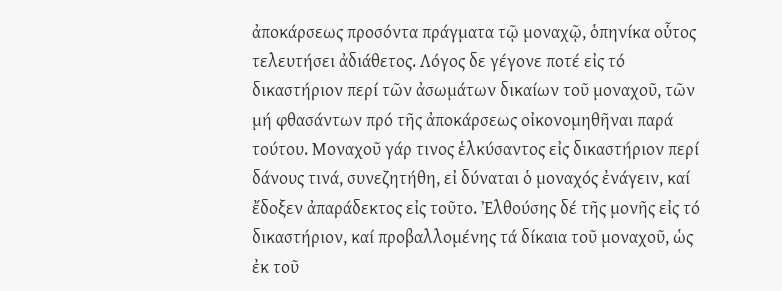ἀποκάρσεως προσόντα πράγματα τῷ μοναχῷ, ὁπηνίκα οὗτος τελευτήσει ἀδιάθετος. Λόγος δε γέγονε ποτέ εἰς τό δικαστήριον περί τῶν ἀσωμάτων δικαίων τοῦ μοναχοῦ, τῶν μή φθασάντων πρό τῆς ἀποκάρσεως οἰκονομηθῆναι παρά τούτου. Μοναχοῦ γάρ τινος ἑλκύσαντος εἰς δικαστήριον περί δάνους τινά, συνεζητήθη, εἰ δύναται ὁ μοναχός ἐνάγειν, καί ἔδοξεν ἀπαράδεκτος εἰς τοῦτο. Ἐλθούσης δέ τῆς μονῆς εἰς τό δικαστήριον, καί προβαλλομένης τά δίκαια τοῦ μοναχοῦ, ὡς ἐκ τοῦ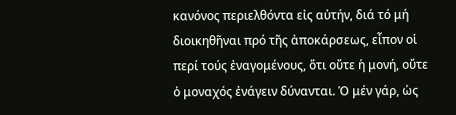κανόνος περιελθόντα εἰς αὐτήν, διά τό μή διοικηθῆναι πρό τῆς ἀποκάρσεως, εἶπον οἱ περί τούς ἐναγομένους, ὅτι οὔτε ἡ μονή, οὔτε ὁ μοναχός ἐνάγειν δύνανται. Ὁ μέν γάρ, ὡς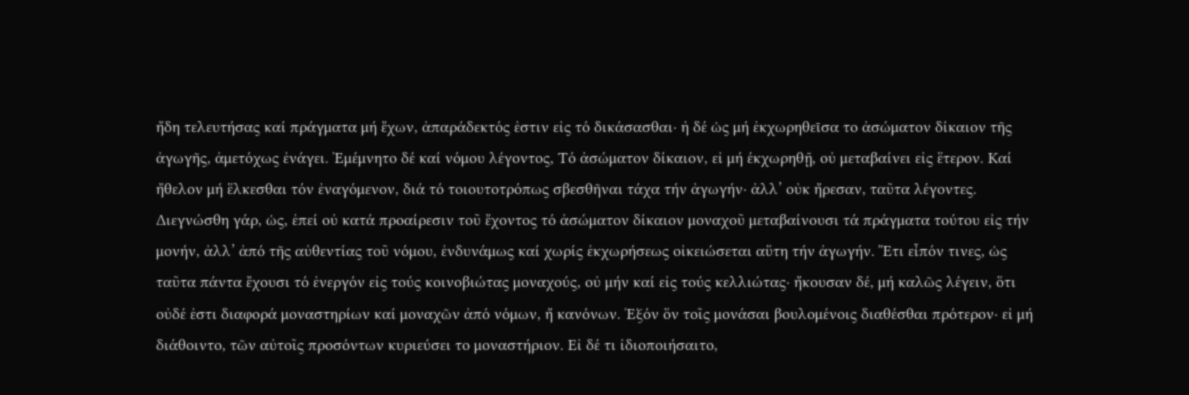ἤδη τελευτήσας καί πράγματα μή ἔχων, ἀπαράδεκτός ἐστιν εἰς τό δικάσασθαι∙ ἡ δέ ὡς μή ἐκχωρηθεῑσα το ἀσώματον δίκαιον τῆς ἀγωγῆς, ἀμετόχως ἐνάγει. Ἐμέμνητο δέ καί νόμου λέγοντος, Τό ἀσώματον δίκαιον, εἰ μή έκχωρηθῇ, οὐ μεταβαίνει εἰς ἕτερον. Καί ἤθελον μή ἕλκεσθαι τόν ἐναγόμενον, διά τό τοιουτοτρόπως σβεσθῆναι τάχα τήν ἀγωγήν∙ ἀλλ’ οὐκ ἤρεσαν, ταῦτα λέγοντες. Διεγνώσθη γάρ, ὡς, ἐπεί οὐ κατά προαίρεσιν τοῦ ἔχοντος τό ἀσώματον δίκαιον μοναχοῦ μεταβαίνουσι τά πράγματα τούτου εἰς τήν μονήν, ἀλλ’ ἀπό τῆς αὐθεντίας τοῦ νόμου, ἐνδυνάμως καί χωρίς ἐκχωρήσεως οἰκειώσεται αὕτη τήν ἀγωγήν. Ἔτι εἶπόν τινες, ὡς ταῦτα πάντα ἔχουσι τό ἐνεργόν εἰς τούς κοινοβιώτας μοναχούς, οὐ μήν καί εἰς τούς κελλιώτας∙ ἤκουσαν δέ, μή καλῶς λέγειν, ὅτι οὐδέ ἐστι διαφορά μοναστηρίων καί μοναχῶν ἀπό νόμων, ἤ κανόνων. Ἐξόν ὅν τοῖς μονάσαι βουλομένοις διαθέσθαι πρότερον∙ εἰ μή διάθοιντο, τῶν αὐτοῖς προσόντων κυριεύσει το μοναστήριον. Εἰ δέ τι ἰδιοποιήσαιτο,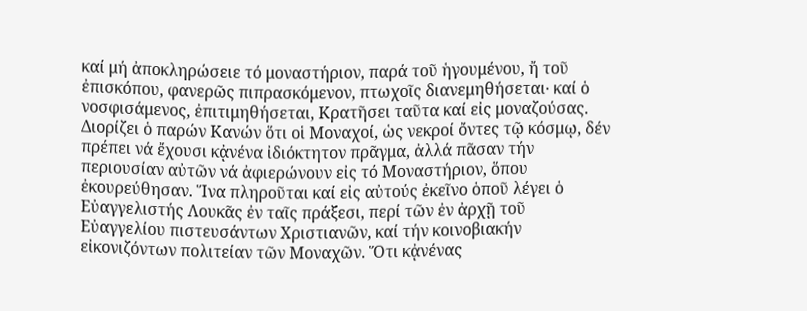καί μή ἀποκληρώσειε τό μοναστήριον, παρά τοῦ ἡγουμένου, ἤ τοῦ ἐπισκόπου, φανερῶς πιπρασκόμενον, πτωχοῖς διανεμηθήσεται∙ καί ὁ νοσφισάμενος, ἐπιτιμηθήσεται, Κρατῆσει ταῦτα καί εἰς μοναζούσας. Διορίζει ὁ παρών Κανών ὅτι οἱ Μοναχοί, ὡς νεκροί ὄντες τῷ κόσμῳ, δέν πρέπει νά ἔχουσι κᾀνένα ἰδιόκτητον πρᾶγμα, ἀλλά πᾶσαν τήν περιουσίαν αὐτῶν νά ἀφιερώνουν εἰς τό Μοναστήριον, ὅπου ἐκουρεύθησαν. Ἵνα πληροῦται καί εἰς αὐτούς ἐκεῖνο ὁποῦ λέγει ὁ Εὐαγγελιστής Λουκᾶς ἐν ταῖς πράξεσι, περί τῶν ἐν ἀρχῇ τοῦ Εὐαγγελίου πιστευσάντων Χριστιανῶν, καί τήν κοινοβιακήν εἰκονιζόντων πολιτείαν τῶν Μοναχῶν. Ὅτι κᾀνένας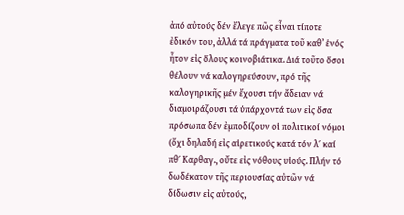ἀπό αὐτούς δέν ἔλεγε πῶς εἶναι τίποτε ἐδικόν του, ἀλλά τά πράγματα τοῦ καθ’ ἑνός ἦτον εἰς ὅλους κοινοβιάτικα. Διά τοῦτο ὅσοι θέλουν νά καλογηρεύσουν, πρό τῆς καλογηρικῆς μέν ἔχουσι τήν ἄδειαν νά διαμοιράζουσι τά ὑπάρχοντά των εἰς ὅσα πρόσωπα δέν ἐμποδίζουν οἱ πολιτικοί νόμοι (ὄχι δηλαδή εἰς αἱρετικούς κατά τόν λ΄ καί πθ΄ Καρθαγ., οὔτε εἰς νόθους υἱούς. Πλήν τό δωδέκατον τῆς περιουσίας αὐτῶν νά δίδωσιν εἰς αὐτούς,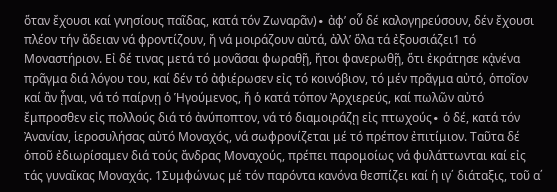ὅταν ἔχουσι καί γνησίους παῖδας, κατά τόν Ζωναρᾶν)∙ ἀφ’ οὗ δέ καλογηρεύσουν, δέν ἔχουσι πλέον τήν ἄδειαν νά φροντίζουν, ἤ νά μοιράζουν αὐτά, ἀλλ’ ὅλα τά ἐξουσιάζει1 τό Μοναστήριον. Εἰ δέ τινας μετά τό μονᾶσαι φωραθῇ, ἤτοι φανερωθῇ, ὅτι ἐκράτησε κᾀνένα πρᾶγμα διά λόγου του, καί δέν τό ἀφιέρωσεν εἰς τό κοινόβιον, τό μέν πρᾶγμα αὐτό, ὁποῖον καί ἂν ᾖναι, νά τό παίρνῃ ὁ Ἡγούμενος, ἤ ὁ κατά τόπον Ἀρχιερεύς, καί πωλῶν αὐτό ἔμπροσθεν εἰς πολλούς διά τό ἀνύποπτον, νά τό διαμοιράζῃ εἰς πτωχούς∙ ὁ δέ, κατά τόν Ἀνανίαν, ἱεροσυλήσας αὐτό Μοναχός, νά σωφρονίζεται μέ τό πρέπον ἐπιτίμιον. Ταῦτα δέ ὁποῦ ἐδιωρίσαμεν διά τούς ἄνδρας Μοναχούς, πρέπει παρομοίως νά φυλάττωνται καί εἰς τάς γυναῖκας Μοναχάς. 1Συμφώνως μέ τόν παρόντα κανόνα θεσπίζει καί ἡ ιγ΄ διάταξις, τοῦ α΄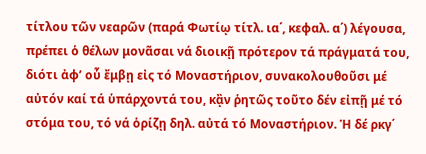τίτλου τῶν νεαρῶν (παρά Φωτίῳ τίτλ. ια΄, κεφαλ. α΄) λέγουσα, πρέπει ὁ θέλων μονᾶσαι νά διοικῇ πρότερον τά πράγματά του, διότι ἀφ’ οὗ ἔμβῃ εἰς τό Μοναστήριον, συνακολουθοῦσι μέ αὐτόν καί τά ὑπάρχοντά του, κᾂν ῥητῶς τοῦτο δέν εἰπῇ μέ τό στόμα του, τό νά ὁρίζῃ δηλ. αὐτά τό Μοναστήριον. Ἡ δέ ρκγ΄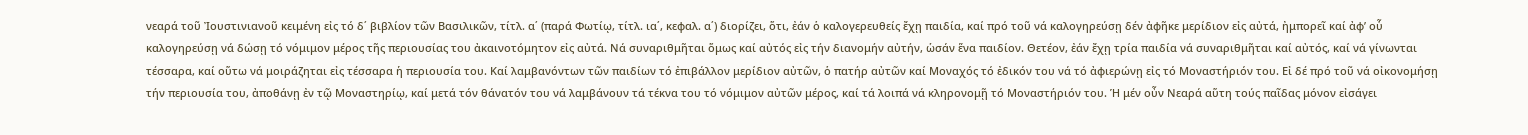νεαρά τοῦ Ἰουστινιανοῦ κειμένη εἰς τό δ΄ βιβλίον τῶν Βασιλικῶν, τίτλ. α΄ (παρά Φωτίῳ, τίτλ. ια΄, κεφαλ. α΄) διορίζει, ὅτι, ἐάν ὁ καλογερευθείς ἔχῃ παιδία, καί πρό τοῦ νά καλογηρεύσῃ δέν ἀφῆκε μερίδιον εἰς αὐτά, ἠμπορεῖ καί ἀφ’ οὗ καλογηρεύσῃ νά δώσῃ τό νόμιμον μέρος τῆς περιουσίας του ἀκαινοτόμητον εἰς αὐτά. Νά συναριθμῆται ὅμως καί αὐτός εἰς τήν διανομήν αὐτήν, ὡσάν ἕνα παιδίον. Θετέον, ἐάν ἔχῃ τρία παιδία νά συναριθμῆται καί αὐτός, καί νά γίνωνται τέσσαρα, καί οὕτω νά μοιράζηται εἰς τέσσαρα ἡ περιουσία του. Καί λαμβανόντων τῶν παιδίων τό ἐπιβάλλον μερίδιον αὐτῶν, ὁ πατήρ αὐτῶν καί Μοναχός τό ἐδικόν του νά τό ἀφιερώνῃ εἰς τό Μοναστήριόν του. Εἰ δέ πρό τοῦ νά οἰκονομήσῃ τήν περιουσία του, ἀποθάνῃ ἐν τῷ Μοναστηρίῳ, καί μετά τόν θάνατόν του νά λαμβάνουν τά τέκνα του τό νόμιμον αὐτῶν μέρος, καί τά λοιπά νά κληρονομῇ τό Μοναστήριόν του. Ἡ μέν οὖν Νεαρά αὕτη τούς παῖδας μόνον εἰσάγει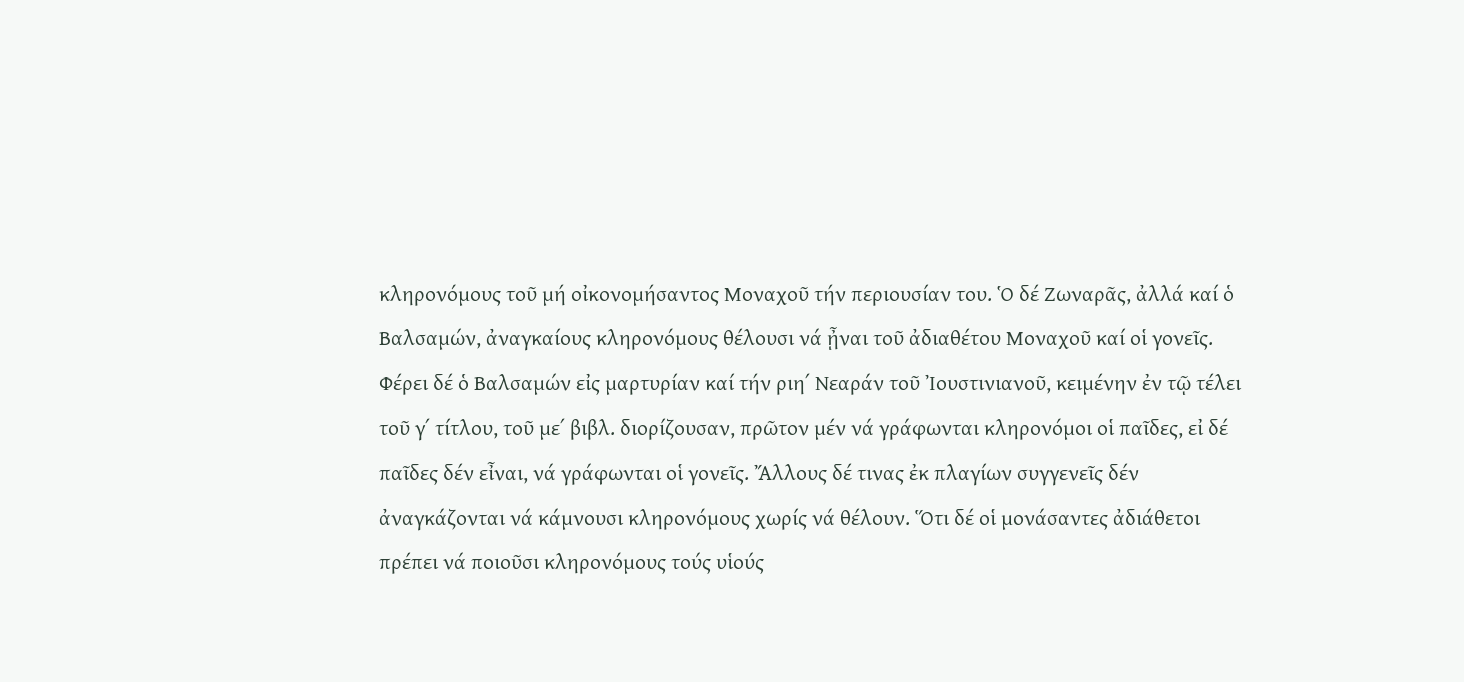κληρονόμους τοῦ μή οἰκονομήσαντος Μοναχοῦ τήν περιουσίαν του. Ὁ δέ Ζωναρᾶς, ἀλλά καί ὁ Βαλσαμών, ἀναγκαίους κληρονόμους θέλουσι νά ᾖναι τοῦ ἀδιαθέτου Μοναχοῦ καί οἱ γονεῖς. Φέρει δέ ὁ Βαλσαμών εἰς μαρτυρίαν καί τήν ριη΄ Νεαράν τοῦ Ἰουστινιανοῦ, κειμένην ἐν τῷ τέλει τοῦ γ΄ τίτλου, τοῦ με΄ βιβλ. διορίζουσαν, πρῶτον μέν νά γράφωνται κληρονόμοι οἱ παῖδες, εἰ δέ παῖδες δέν εἶναι, νά γράφωνται οἱ γονεῖς. Ἄλλους δέ τινας ἐκ πλαγίων συγγενεῖς δέν ἀναγκάζονται νά κάμνουσι κληρονόμους χωρίς νά θέλουν. Ὅτι δέ οἱ μονάσαντες ἀδιάθετοι πρέπει νά ποιοῦσι κληρονόμους τούς υἱούς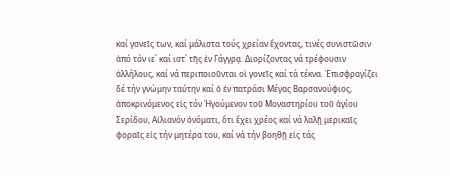καί γονεῖς των, καί μάλιστα τούς χρείαν ἔχοντας, τινές συνιστῶσιν ἀπό τόν ιε΄ καί ιστ΄ τῆς ἐν Γάγγρᾳ. Διορίζοντας νά τρέφουσιν ἀλλήλους, καί νά περιποιοῦνται οἱ γονεῖς καί τά τέκνα. Ἐπισφραγίζει δέ τήν γνώμην ταύτην καί ὁ ἐν πατράσι Μέγας Βαρσανούφιος, ἀποκρινόμενος εἰς τόν Ἡγούμενον τοῦ Μοναστηρίου τοῦ ἁγίου Σερίδου, Αἰλιανόν ὀνόματι, ὅτι ἔχει χρέος καί νά λαλῇ μερικαῖς φοραῖς εἰς τήν μητέρα του, καί νά τήν βοηθῇ εἰς τάς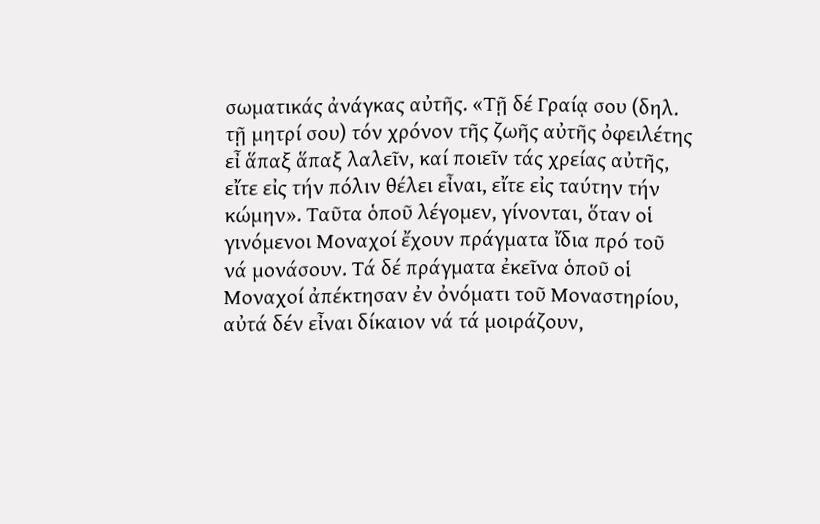σωματικάς ἀνάγκας αὐτῆς. «Τῇ δέ Γραίᾳ σου (δηλ. τῇ μητρί σου) τόν χρόνον τῆς ζωῆς αὐτῆς ὀφειλέτης εἶ ἅπαξ ἅπαξ λαλεῖν, καί ποιεῖν τάς χρείας αὐτῆς, εἴτε εἰς τήν πόλιν θέλει εἶναι, εἴτε εἰς ταύτην τήν κώμην». Ταῦτα ὁποῦ λέγομεν, γίνονται, ὅταν οἱ γινόμενοι Μοναχοί ἔχουν πράγματα ἴδια πρό τοῦ νά μονάσουν. Τά δέ πράγματα ἐκεῖνα ὁποῦ οἱ Μοναχοί ἀπέκτησαν ἐν ὀνόματι τοῦ Μοναστηρίου, αὐτά δέν εἶναι δίκαιον νά τά μοιράζουν,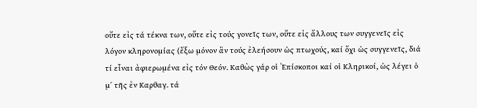οὔτε εἰς τά τέκνα των, οὔτε εἰς τούς γονεῖς των, οὔτε εἰς ἄλλους των συγγενεῖς εἰς λόγον κληρονομίας (ἔξω μόνον ἂν τούς ἐλεήσουν ὡς πτωχούς, καί ὄχι ὡς συγγενεῖς, διά τί εἶναι ἀφιερωμένα εἰς τόν Θεόν. Καθὼς γάρ οἱ Ἐπίσκοποι καί οἱ Κληρικοί, ὡς λέγει ὁ μ΄ τῆς ἐν Καρθαγ. τά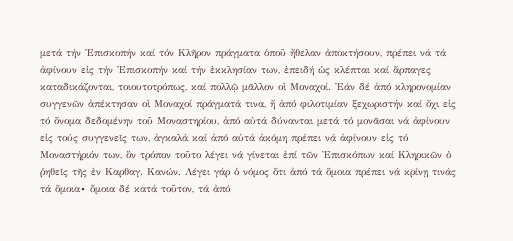μετά τήν Ἐπισκοπήν καί τόν Κλῆρον πράγματα ὁποῦ ἤθελαν ἀποκτήσουν, πρέπει νά τά ἀφίνουν εἰς τήν Ἐπισκοπήν καί τήν ἐκκλησίαν των, ἐπειδή ὡς κλέπται καί ἅρπαγες καταδικάζονται, τοιουτοτρόπως, καί πολλῷ μᾶλλον οἱ Μοναχοί. Ἐάν δέ ἀπό κληρονομίαν συγγενῶν ἀπέκτησαν οἱ Μοναχοί πράγματά τινα, ἤ ἀπό φιλοτιμίαν ξεχωριστήν καί ὄχι εἰς τό ὄνομα δεδομένην τοῦ Μοναστηρίου, ἀπό αὐτά δύνανται μετά τό μονᾶσαι νά ἀφίνουν εἰς τούς συγγενεῖς των, ἀγκαλά καί ἀπό αὐτά ἀκόμη πρέπει νά ἀφίνουν εἰς τό Μοναστήριόν των, ὃν τρόπον τοῦτο λέγει νά γίνεται ἐπί τῶν Ἐπισκόπων καί Κληρικῶν ὁ ῥηθεῖς τῆς ἐν Καρθαγ. Κανών. Λέγει γάρ ὁ νόμος ὅτι ἀπό τά ὅμοια πρέπει νά κρίνῃ τινάς τά ὅμοια∙ ὅμοια δέ κατά τοῦτον, τά ἀπό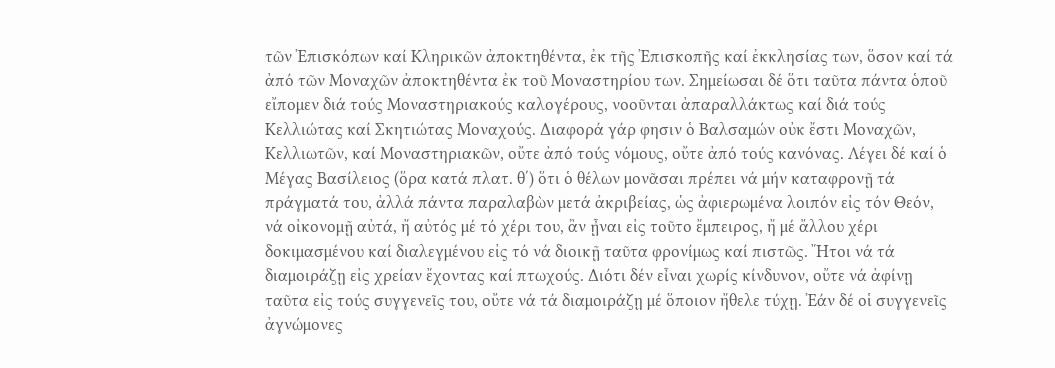τῶν Ἐπισκόπων καί Κληρικῶν ἀποκτηθέντα, ἐκ τῆς Ἐπισκοπῆς καί ἐκκλησίας των, ὅσον καί τά ἀπό τῶν Μοναχῶν ἀποκτηθέντα ἐκ τοῦ Μοναστηρίου των. Σημείωσαι δέ ὅτι ταῦτα πάντα ὁποῦ εἴπομεν διά τούς Μοναστηριακούς καλογέρους, νοοῦνται ἀπαραλλάκτως καί διά τούς Κελλιώτας καί Σκητιώτας Μοναχούς. Διαφορά γάρ φησιν ὁ Βαλσαμών οὐκ ἔστι Μοναχῶν, Κελλιωτῶν, καί Μοναστηριακῶν, οὔτε ἀπό τούς νόμους, οὔτε ἀπό τούς κανόνας. Λέγει δέ καί ὁ Μέγας Βασίλειος (ὅρα κατά πλατ. θ΄) ὅτι ὁ θέλων μονᾶσαι πρέπει νά μήν καταφρονῇ τά πράγματά του, ἀλλά πάντα παραλαβὼν μετά ἀκριβείας, ὡς ἀφιερωμένα λοιπόν εἰς τόν Θεόν, νά οἰκονομῇ αὐτά, ἤ αὐτός μέ τό χέρι του, ἂν ᾖναι εἰς τοῦτο ἔμπειρος, ἤ μέ ἄλλου χέρι δοκιμασμένου καί διαλεγμένου εἰς τό νά διοικῇ ταῦτα φρονίμως καί πιστῶς. Ἤτοι νά τά διαμοιράζῃ εἰς χρείαν ἔχοντας καί πτωχούς. Διότι δέν εἶναι χωρίς κίνδυνον, οὔτε νά ἀφίνῃ ταῦτα εἰς τούς συγγενεῖς του, οὔτε νά τά διαμοιράζῃ μέ ὅποιον ἤθελε τύχῃ. Ἐάν δέ οἱ συγγενεῖς ἀγνώμονες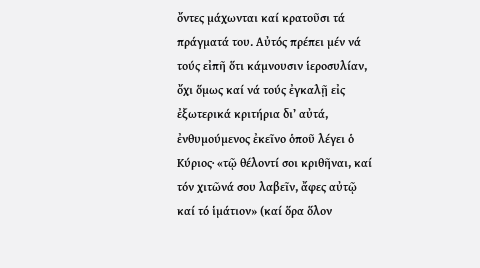ὄντες μάχωνται καί κρατοῦσι τά πράγματά του. Αὐτός πρέπει μέν νά τούς εἰπῆ ὅτι κάμνουσιν ἱεροσυλίαν, ὄχι ὅμως καί νά τούς ἐγκαλῇ εἰς ἐξωτερικά κριτήρια δι’ αὐτά, ἐνθυμούμενος ἐκεῖνο ὁποῦ λέγει ὁ Κύριος∙ «τῷ θέλοντί σοι κριθῆναι, καί τόν χιτῶνά σου λαβεῖν, ἄφες αὐτῷ καί τό ἱμάτιον» (καί ὅρα ὅλον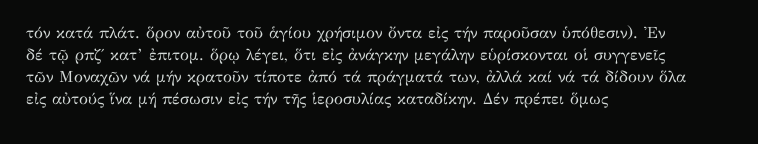τόν κατά πλάτ. ὅρον αὐτοῦ τοῦ ἁγίου χρήσιμον ὄντα εἰς τήν παροῦσαν ὑπόθεσιν). Ἐν δέ τῷ ρπζ΄ κατ’ ἐπιτομ. ὅρῳ λέγει, ὅτι εἰς ἀνάγκην μεγάλην εὑρίσκονται οἱ συγγενεῖς τῶν Μοναχῶν νά μήν κρατοῦν τίποτε ἀπό τά πράγματά των, ἀλλά καί νά τά δίδουν ὅλα εἰς αὐτούς ἵνα μή πέσωσιν εἰς τήν τῆς ἱεροσυλίας καταδίκην. Δέν πρέπει ὅμως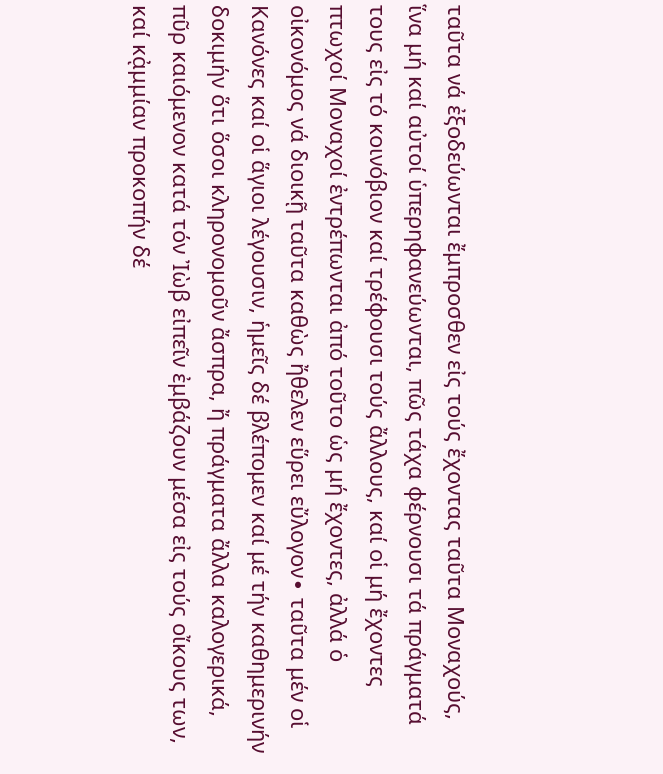ταῦτα νά ἐξοδεύωνται ἔμπροσθεν εἰς τούς ἔχοντας ταῦτα Μοναχούς, ἵνα μή καί αὐτοί ὑπερηφανεύωνται, πῶς τάχα φέρνουσι τά πράγματά τους εἰς τό κοινόβιον καί τρέφουσι τούς ἄλλους, καί οἱ μή ἔχοντες πτωχοί Μοναχοί ἐντρέπωνται ἀπό τοῦτο ὡς μή ἔχοντες, ἀλλά ὁ οἰκονόμος νά διοικῇ ταῦτα καθὼς ἤθελεν εὕρει εὔλογον∙ ταῦτα μέν οἱ Κανόνες καί οἱ ἅγιοι λέγουσιν, ἡμεῖς δέ βλέπομεν καί μέ τήν καθημερινήν δοκιμήν ὅτι ὅσοι κληρονομοῦν ἄσπρα, ἤ πράγματα ἄλλα καλογερικά, πῦρ καιόμενον κατά τόν Ἰὼβ εἰπεῖν ἐμβάζουν μέσα εἰς τούς οἴκους των, καί κᾀμμίαν προκοπήν δέ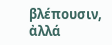βλέπουσιν, ἀλλά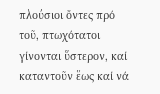πλούσιοι ὄντες πρό τοῦ, πτωχότατοι γίνονται ὕστερον, καί καταντοῦν ἕως καί νά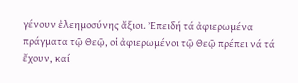γένουν ἐλεημοσύνης ἄξιοι. Ἐπειδή τά ἀφιερωμένα πράγματα τῷ Θεῷ, οἱ ἀφιερωμένοι τῷ Θεῷ πρέπει νά τά ἔχουν, καί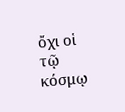ὄχι οἱ τῷ κόσμῳ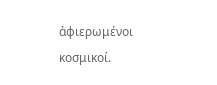ἀφιερωμένοι κοσμικοί.